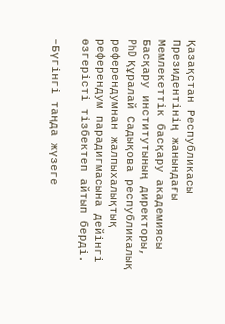Қазақстан Республикасы Президентінің жанындағы Мемлекеттік басқару академиясы Басқару институтының директоры, PhD Құралай Садықова республикалық референдумнан жалпыхалықтық референдум парадигмасына дейінгі өзгерісті тізбектеп айтып берді.

–Бүгінгі таңда жүзеге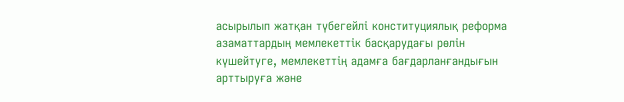асырылып жатқан түбегейлі конституциялық реформа азаматтардың мемлекеттік басқарудағы рөлін күшейтуге, мемлекеттің адамға бағдарланғандығын арттыруға және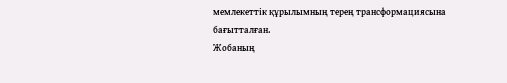мемлекеттік құрылымның терең трансформациясына бағытталған.
Жобаның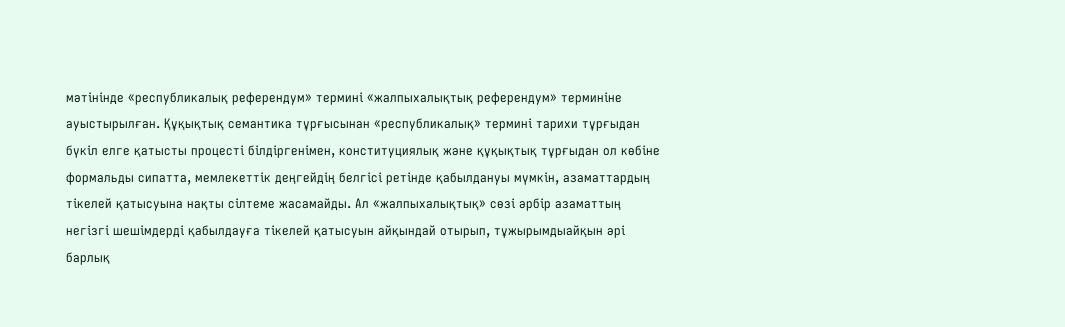мәтінінде «республикалық референдум» термині «жалпыхалықтық референдум» терминіне ауыстырылған. Құқықтық семантика тұрғысынан «республикалық» термині тарихи тұрғыдан бүкіл елге қатысты процесті білдіргенімен, конституциялық және құқықтық тұрғыдан ол көбіне формальды сипатта, мемлекеттік деңгейдің белгісі ретінде қабылдануы мүмкін, азаматтардың тікелей қатысуына нақты сілтеме жасамайды. Ал «жалпыхалықтық» сөзі әрбір азаматтың негізгі шешімдерді қабылдауға тікелей қатысуын айқындай отырып, тұжырымдыайқын әрі барлық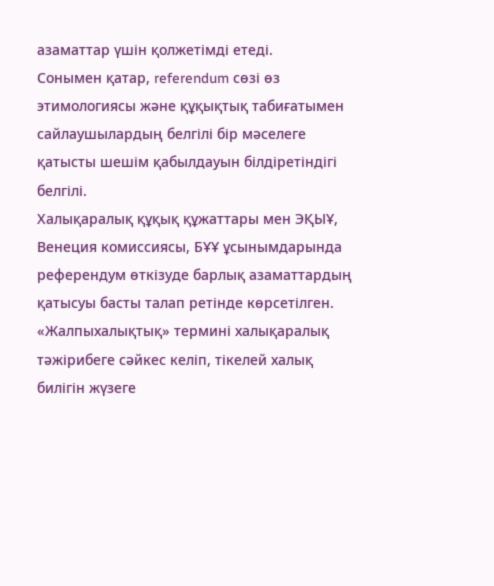азаматтар үшін қолжетімді етеді.
Сонымен қатар, referendum сөзі өз этимологиясы және құқықтық табиғатымен сайлаушылардың белгілі бір мәселеге қатысты шешім қабылдауын білдіретіндігі белгілі.
Халықаралық құқық құжаттары мен ЭҚЫҰ, Венеция комиссиясы, БҰҰ ұсынымдарында референдум өткізуде барлық азаматтардың қатысуы басты талап ретінде көрсетілген. «Жалпыхалықтық» термині халықаралық тәжірибеге сәйкес келіп, тікелей халық билігін жүзеге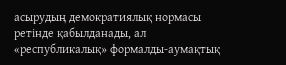асырудың демократиялық нормасы ретінде қабылданады, ал «республикалық» формалды-аумақтық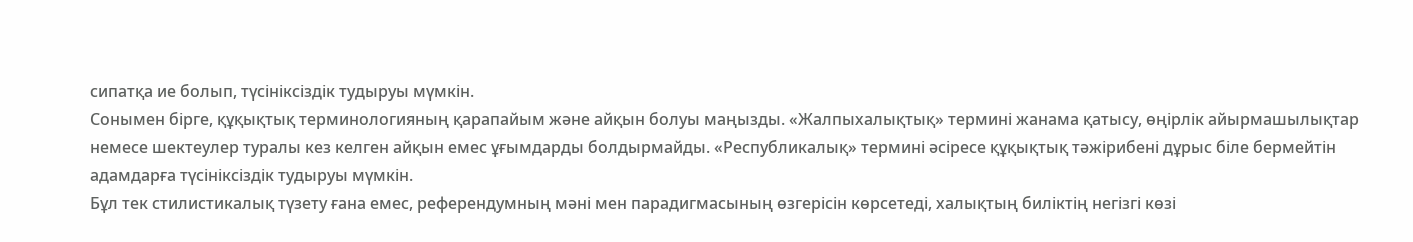сипатқа ие болып, түсініксіздік тудыруы мүмкін.
Сонымен бірге, құқықтық терминологияның қарапайым және айқын болуы маңызды. «Жалпыхалықтық» термині жанама қатысу, өңірлік айырмашылықтар немесе шектеулер туралы кез келген айқын емес ұғымдарды болдырмайды. «Республикалық» термині әсіресе құқықтық тәжірибені дұрыс біле бермейтін адамдарға түсініксіздік тудыруы мүмкін.
Бұл тек стилистикалық түзету ғана емес, референдумның мәні мен парадигмасының өзгерісін көрсетеді, халықтың биліктің негізгі көзі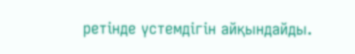ретінде үстемдігін айқындайды.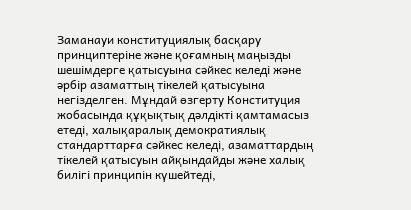Заманауи конституциялық басқару принциптеріне және қоғамның маңызды шешімдерге қатысуына сәйкес келеді және әрбір азаматтың тікелей қатысуына негізделген. Мұндай өзгерту Конституция жобасында құқықтық дәлдікті қамтамасыз етеді, халықаралық демократиялық стандарттарға сәйкес келеді, азаматтардың тікелей қатысуын айқындайды және халық билігі принципін күшейтеді,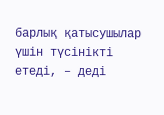барлық қатысушылар үшін түсінікті етеді, – деді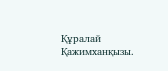Құралай Қажимханқызы.